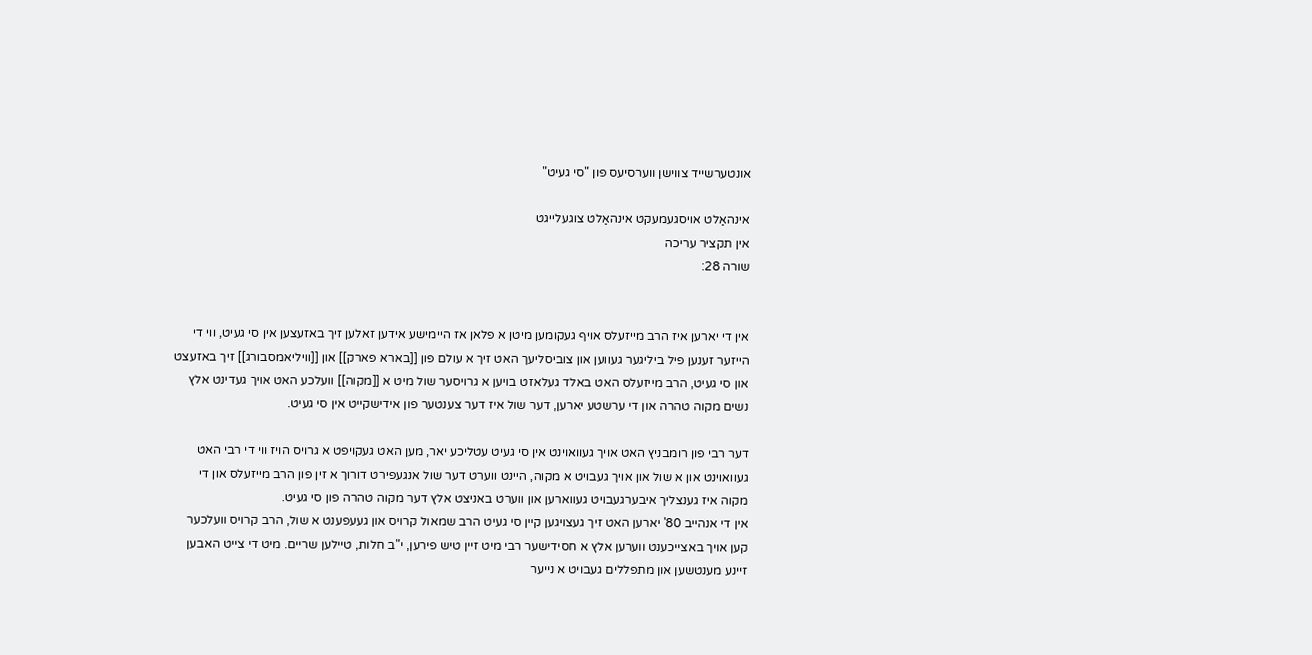אונטערשייד צווישן ווערסיעס פון "סי געיט"

אינהאַלט אויסגעמעקט אינהאַלט צוגעלייגט
אין תקציר עריכה
שורה 28:


אין די יארען איז הרב מייזעלס אויף געקומען מיטן א פלאן אז היימישע אידען זאלען זיך באזעצען אין סי געיט, ווי די הייזער זענען פיל ביליגער געווען און צוביסליעך האט זיך א עולם פון [[בארא פארק]] און [[וויליאמסבורג]] זיך באזעצט און סי געיט, הרב מייזעלס האט באלד געלאזט בויען א גרויסער שול מיט א [[מקוה]] וועלכע האט אויך געדינט אלץ נשים מקוה טהרה און די ערשטע יארען, דער שול איז דער צענטער פון אידישקייט אין סי געיט.

דער רבי פון רומבניץ האט אויך געוואוינט אין סי געיט עטליכע יאר, מען האט געקויפט א גרויס הויז ווי די רבי האט געוואוינט און א שול און אויך געבויט א מקוה, היינט ווערט דער שול אנגעפירט דורוך א זין פון הרב מייזעלס און די מקוה איז גענצליך איבערגעבויט געווארען און ווערט באניצט אלץ דער מקוה טהרה פון סי געיט.
אין די אנהייב 80' יארען האט זיך געצויגען קיין סי געיט הרב שמאול קרויס און געעפענט א שול, הרב קרויס וועלכער קען אויך באצייכענט ווערען אלץ א חסידישער רבי מיט זיין טיש פירען, י"ב חלות, טיילען שריים. מיט די צייט האבען זיינע מענטשען און מתפללים געבויט א נייער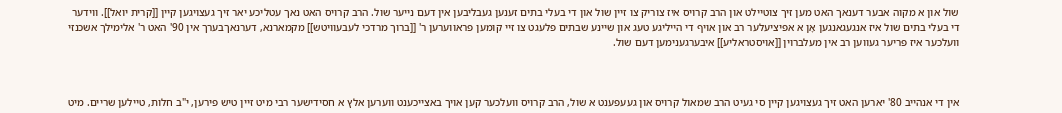שול און א מקוה אבער דענאך האט מען זיך צוטיילט און הרב קרויס איז צוריק צו זיין שול און די בעלי בתים זענען געבליבען אין דעם נייער שול. הרב קרויס האט נאך עטליכע יאר זיך געצויגען קיין [[קרית יואל]]. ווידער די בעלי בתים שול איז אנגעגאנגען אָן א אפיציעלער רב און אויף די הייליגע טעג און שיינע שבתים פלעגט צו זיי קומען פראווערען ר' [[ברוך מרדכי לעבעוויטש]] מקמארנא, דערנאךבערך אין 90' האט ר' אלימילך אשכנזי וועלכער איז פריער געווען רב אין מעלברוין [[אויסטראליע]] איבערגענימען דעם שול.



אין די אנהייב 80' יארען האט זיך געצויגען קיין סי געיט הרב שמאול קרויס און געעפענט א שול, הרב קרויס וועלכער קען אויך באצייכענט ווערען אלץ א חסידישער רבי מיט זיין טיש פירען, י"ב חלות, טיילען שריים. מיט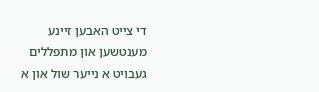די צייט האבען זיינע מענטשען און מתפללים געבויט א נייער שול און א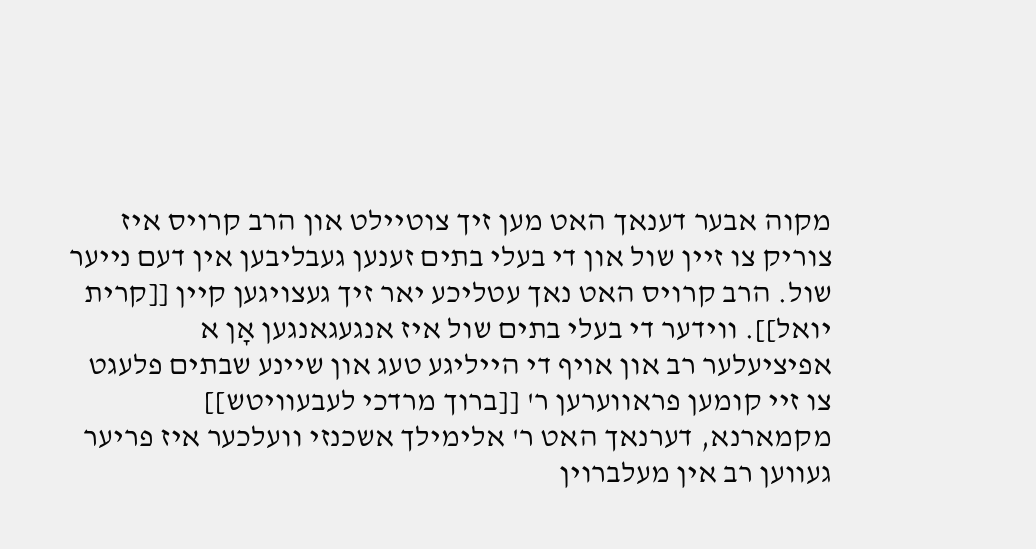מקוה אבער דענאך האט מען זיך צוטיילט און הרב קרויס איז צוריק צו זיין שול און די בעלי בתים זענען געבליבען אין דעם נייער שול. הרב קרויס האט נאך עטליכע יאר זיך געצויגען קיין [[קרית יואל]]. ווידער די בעלי בתים שול איז אנגעגאנגען אָן א אפיציעלער רב און אויף די הייליגע טעג און שיינע שבתים פלעגט צו זיי קומען פראווערען ר' [[ברוך מרדכי לעבעוויטש]] מקמארנא, דערנאך האט ר' אלימילך אשכנזי וועלכער איז פריער געווען רב אין מעלברוין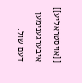[[אויסטראליע]] איבערגענימען דעם שול.